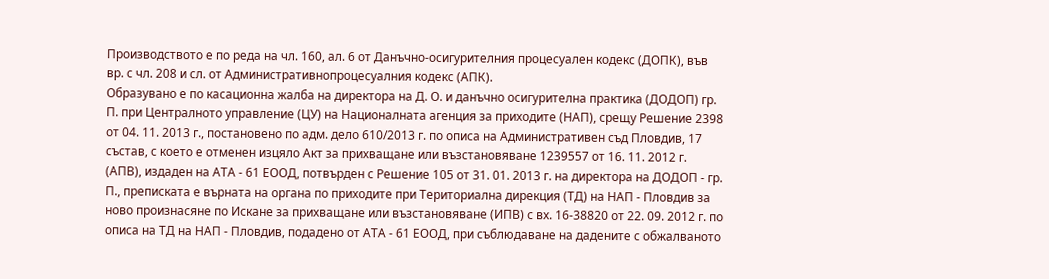Производството е по реда на чл. 160, ал. 6 от Данъчно-осигурителния процесуален кодекс (ДОПК), във вр. с чл. 208 и сл. от Административнопроцесуалния кодекс (АПК).
Образувано е по касационна жалба на директора на Д. О. и данъчно осигурителна практика (ДОДОП) гр. П. при Централното управление (ЦУ) на Националната агенция за приходите (НАП), срещу Решение 2398 от 04. 11. 2013 г., постановено по адм. дело 610/2013 г. по описа на Административен съд Пловдив, 17 състав, с което е отменен изцяло Акт за прихващане или възстановяване 1239557 от 16. 11. 2012 г. (АПВ), издаден на АТА - 61 ЕООД, потвърден с Решение 105 от 31. 01. 2013 г. на директора на ДОДОП - гр. П., преписката е върната на органа по приходите при Териториална дирекция (ТД) на НАП - Пловдив за ново произнасяне по Искане за прихващане или възстановяване (ИПВ) с вх. 16-38820 от 22. 09. 2012 г. по описа на ТД на НАП - Пловдив, подадено от АТА - 61 ЕООД, при съблюдаване на дадените с обжалваното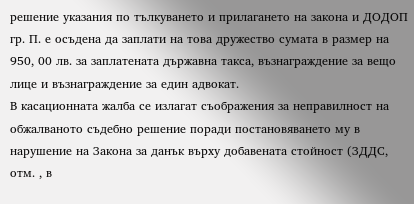решение указания по тълкуването и прилагането на закона и ДОДОП гр. П. е осъдена да заплати на това дружество сумата в размер на 950, 00 лв. за заплатената държавна такса, възнаграждение за вещо лице и възнаграждение за един адвокат.
В касационната жалба се излагат съображения за неправилност на обжалваното съдебно решение поради постановяването му в нарушение на Закона за данък върху добавената стойност (ЗДДС, отм. , в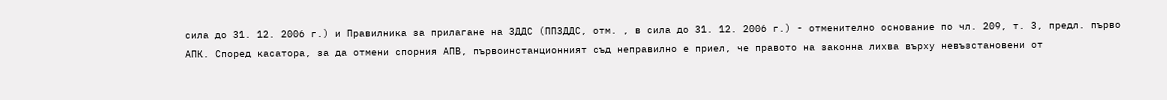сила до 31. 12. 2006 г.) и Правилника за прилагане на ЗДДС (ППЗДДС, отм. , в сила до 31. 12. 2006 г.) - отменително основание по чл. 209, т. 3, предл. първо АПК. Според касатора, за да отмени спорния АПВ, първоинстанционният съд неправилно е приел, че правото на законна лихва върху невъзстановени от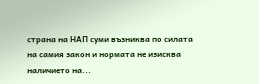страна на НАП суми възниква по силата на самия закон и нормата не изисква наличието на...